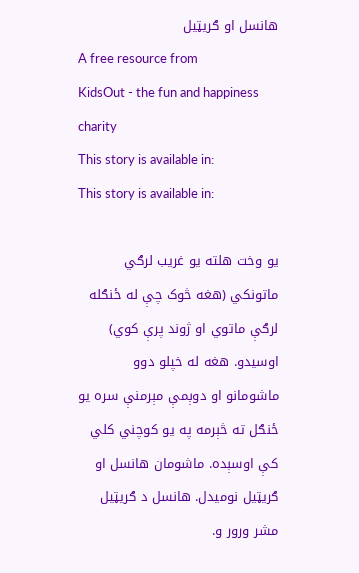هانسل او ګریټیل
A free resource from
KidsOut - the fun and happiness charity
This story is available in:
This story is available in:

یو وخت هلته یو غریب لرګي ماتونکي (هغه څوک چې له ځنګله لرګې ماتوي او ژوند پرې کوي) اوسیدو. هغه له خپلو دوو ماشومانو او دوېمې مېرمنې سره يو ځنګل ته څېرمه په يو کوچني کلي کې اوسېده. ماشومان هانسل او ګریټیل نومیدل. هانسل د ګریټیل مشر ورور و.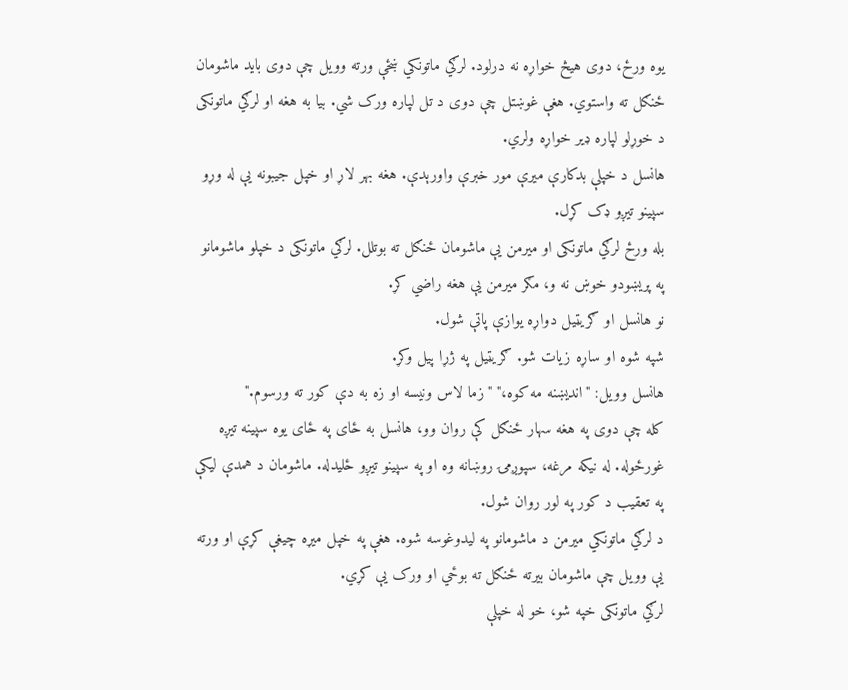یوه ورځ، دوی هیڅ خواړه نه درلود. لرګي ماتونکي ښځې ورته وویل چې دوی باید ماشومان ځنګل ته واستوي. هغې غوښتل چې دوی د تل لپاره ورک شي. بیا به هغه او لرګي ماتونکی د خوړلو لپاره ډیر خواړه ولري.
هانسل د خپلې بدکارې میرې مور خبرې واورېدې. هغه بهر لاړ او خپل جیبونه یې له وړو سپینو تیږو ډک کړل.
بله ورځ لرګي ماتونکی او میرمن یې ماشومان ځنګل ته بوتلل. لرګي ماتونکی د خپلو ماشومانو په پریښودو خوښ نه و، مګر میرمن یې هغه راضي کړ.
نو هانسل او ګریټیل دواړه یوازې پاتې شول.
شپه شوه او ساړه زیات شو. ګریټیل په ژړا پیل وکړ.
هانسل وویل: "اندیښنه مه کوه،" "زما لاس ونیسه او زه به دې کور ته ورسوم."
کله چې دوی په هغه سهار ځنګل کې روان وو، هانسل به ځای په ځای یوه سپینه تیږه غورځوله. له نیکه مرغه، سپوږمۍ روښانه وه او په سپینو تیږو ځلیدله. ماشومان د همدې لیکې په تعقیب د کور په لور روان شول.
د لرګي ماتونکي میرمن د ماشومانو په لیدوغوسه شوه. هغې په خپل میړه چیغې کړې او ورته یې وویل چې ماشومان بیرته ځنګل ته بوځي او ورک یې کړي.
لرګي ماتونکی خپه شو، خو له خپلې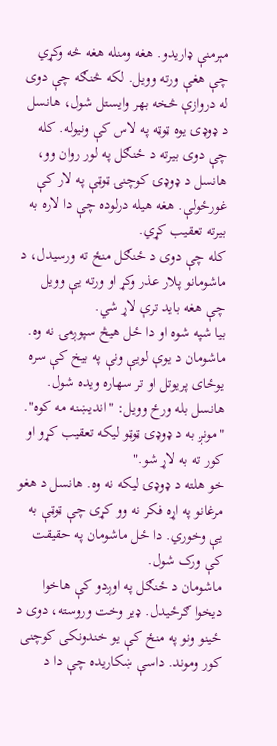مېرمنې ډاریدو. هغه ومنله هغه څه وکړي چې هغې ورته وویل. لکه څنګه چې دوی له دروازې څخه بهر وایستل شول، هانسل د ډوډۍ یوه ټوټه په لاس کې ونیوله. کله چې دوی بیرته د ځنګل په لور روان وو، هانسل د ډوډۍ کوچنۍ ټوټې په لار کې غورځولې. هغه هیله درلوده چې دا لاره به بیرته تعقیب کړي.
کله چې دوی د ځنګل منځ ته ورسیدل، د ماشومانو پلار عذر وکړ او ورته یې وویل چې هغه باید ترې لاړ شي.
بیا شپه شوه او دا ځل هیڅ سپوږمۍ نه وه. ماشومان د یوې لویې ونې په بیخ کې سره یوځای پریوتل او تر سهاره ویده شول.
هانسل بله ورځ وویل: "اندیښنه مه کوه". "مونږ به د ډوډۍ ټوټو لیکه تعقیب کړو او کور ته به لاړ شو."
خو هلته د ډوډۍ لیکه نه وه. هانسل د هغو مرغانو په اړه فکر نه وو کړی چې ټوټې به یې وخوري. دا ځل ماشومان په حقیقت کې ورک شول.
ماشومان د ځنګل په اوږدو کې هاخوا دیخوا ګرځیدل. ډیر وخت وروسته، دوی د ځینو ونو په منځ کې یو خندونکی کوچنی کور وموند. داسې ښکاریده چې دا د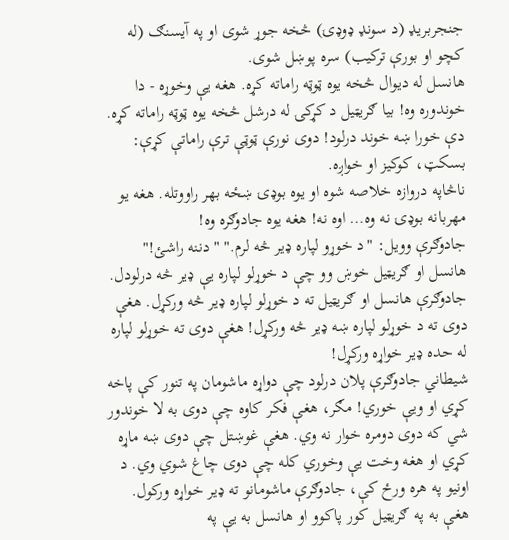جنجربریډ (د سونډ ډوډۍ) څخه جوړ شوی او په آیسنګ (له کچو او بورې ترکیب) سره پوښل شوی.
هانسل له دیوال څخه یوه ټوټه راماته کړه. هغه یې وخوړه - دا خوندوره وه! بیا ګریټیل د کړکۍ له درشل څخه یوه ټوټه راماته کړه. دې خورا ښه خوند درلود! دوی نورې ټوټې ترې راماتې کړې: بسکټ، کوکیز او خواږه.
ناڅاپه دروازه خلاصه شوه او یوه بوډۍ ښځه بهر راووتله. هغه یو مهربانه بوډۍ نه وه… اوه نه! هغه یوه جادوګره وه!
جادوګرې وویل: "د خوړو لپاره ډیر څه لرم." "دننه راشئ!"
هانسل او ګریټیل خوښ وو چې د خوړلو لپاره یې ډیر څه درلودل. جادوګرې هانسل او ګریټیل ته د خوړلو لپاره ډیر څه ورکړل. هغې دوی ته د خوړلو لپاره ښه ډیر څه ورکړل! هغې دوی ته خوړلو لپاره له حده ډیر خواړه ورکړل!
شیطاني جادوګرې پلان درلود چې دواړه ماشومان په تنور کې پاخه کړي او ویې خوري! مګر، هغې فکر کاوه چې دوی به لا خوندور شي که دوی دومره خوار نه وي. هغې غوښتل چې دوی ښه ماړه کړي او هغه وخت یې وخوري کله چې دوی چاغ شوي وي. د اونیو په هره ورځ کې، جادوګرې ماشومانو ته ډیر خواړه ورکول.
هغې به په ګریټیل کور پاکوو او هانسل به یې په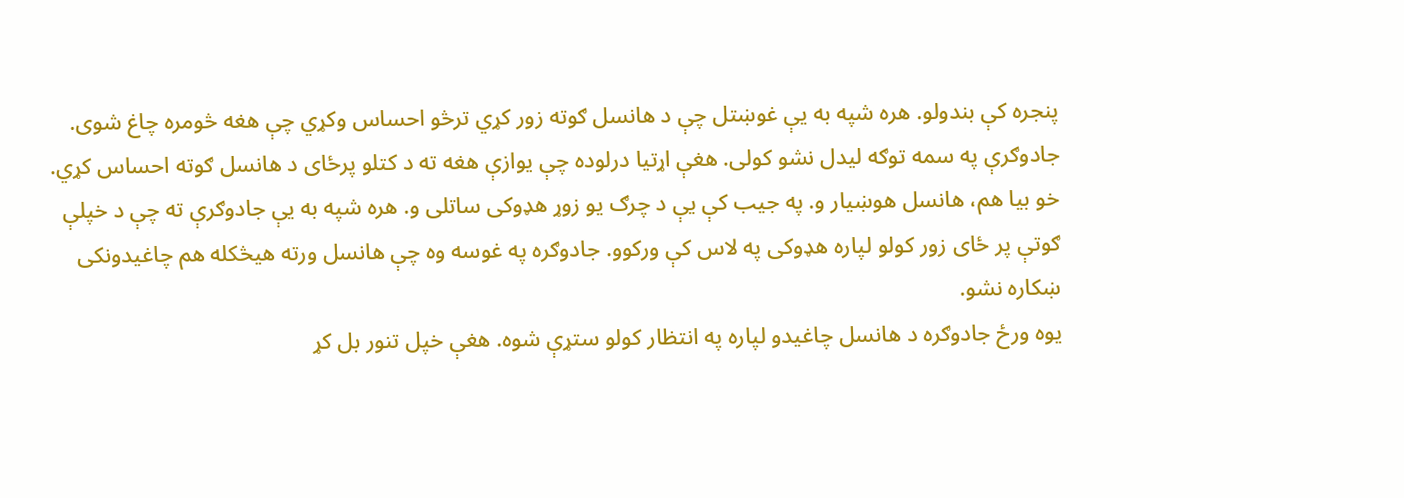پنجره کې بندولو. هره شپه به یې غوښتل چې د هانسل ګوته زور کړي ترڅو احساس وکړي چې هغه څومره چاغ شوی.
جادوګرې په سمه توګه لیدل نشو کولی. هغې اړتیا درلوده چې یوازې هغه ته د کتلو پرځای د هانسل ګوته احساس کړي. خو بیا هم، هانسل هوښیار و. په جیب کې یې د چرګ یو زوړ هډوکی ساتلی و. هره شپه به یې جادوګرې ته چې د خپلې ګوتې پر ځای زور کولو لپاره هډوکی په لاس کې ورکوو. جادوګره په غوسه وه چې هانسل ورته هیڅکله هم چاغیدونکی ښکاره نشو.
یوه ورځ جادوګره د هانسل چاغیدو لپاره په انتظار کولو ستړې شوه. هغې خپل تنور بل کړ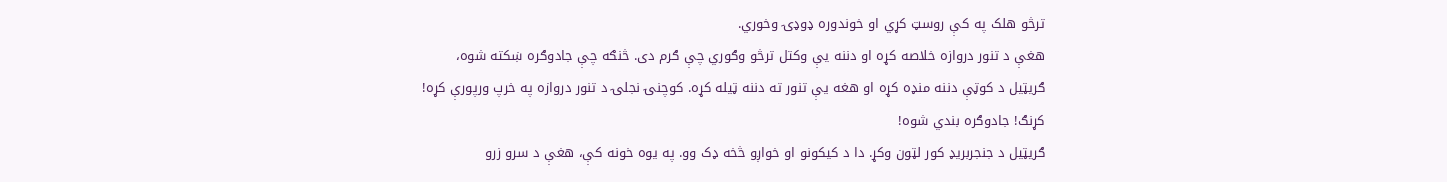ترڅو هلک په کې روسټ کړي او خوندوره ډوډۍ وخوري.
هغې د تنور دروازه خلاصه کړه او دننه یې وکتل ترڅو وګوري چې ګرم دی. څنګه چې جادوګره ښکته شوه، ګریټیل د کوټې دننه منډه کړه او هغه یې تنور ته دننه ټیله کړه. کوچنۍ نجلۍ د تنور دروازه په خرپ ورپورې کړه! کړنګ! جادوګره بندي شوه!
ګریټیل د جنجربریډ کور لټون وکړ. دا د کیکونو او خواږو څخه ډک وو. په یوه خونه کې، هغې د سرو زرو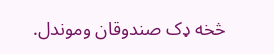څخه ډک صندوقان وموندل.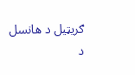ګریټیل د هانسل د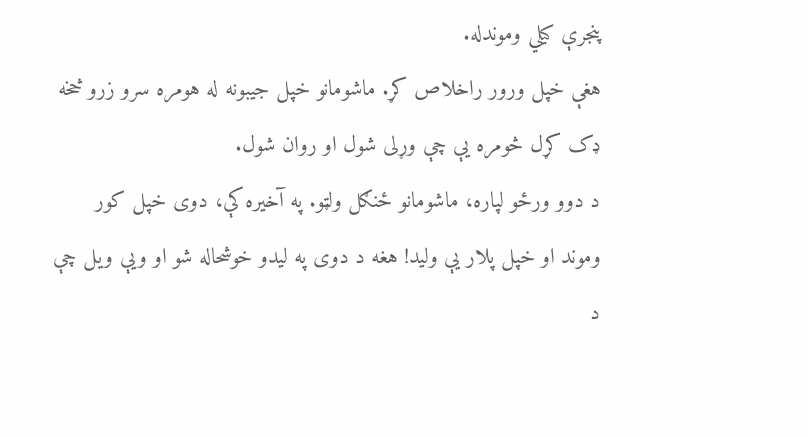پنجرې کیلي وموندله.
هغې خپل ورور راخلاص کړ. ماشومانو خپل جیبونه له هومره سرو زرو څخه ډک کړل څومره یې چې وړلی شول او روان شول.
د دوو ورځو لپاره، ماشومانو ځنګل ولټو. په آخیره کې، دوی خپل کور وموند او خپل پلار یې ولید! هغه د دوی په لیدو خوشحاله شو او ویې ویل چې د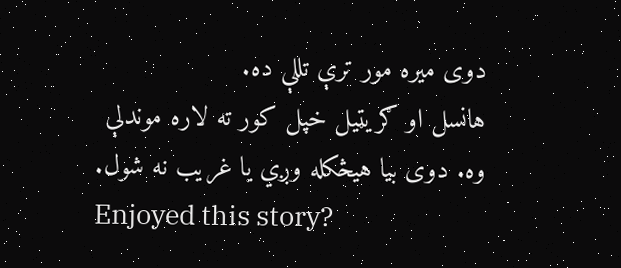دوی میره مور ترې تللې ده.
هانسل او ګریټیل خپل کور ته لاره موندلې وه. دوی بیا هیڅکله وږي یا غریب نه شول.
Enjoyed this story?